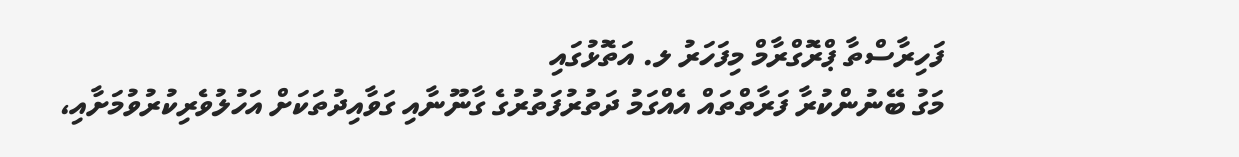ފަހިރާސްތާ ޕްރޮގްރާމް މިފަހަރު ލ. އަތޮޅުގައި
މަގު ބޭނުންކުރާ ފަރާތްތައް އެއްގަމު ދަތުރުފަތުރުގެ ގާނޫނާއި ގަވާއިދުތަކަށް އަހުލުވެރިކުރުވުމަށާއި،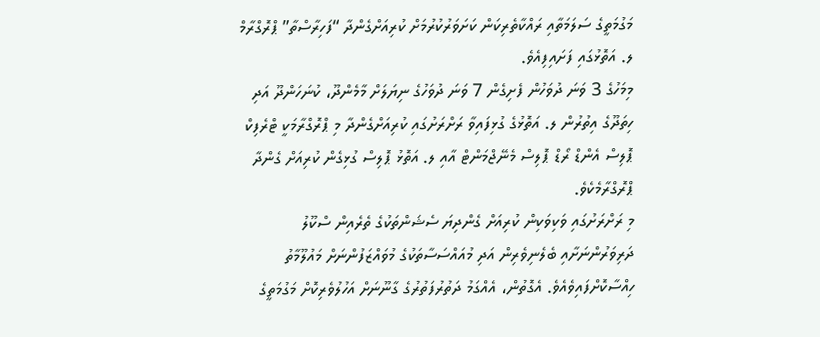މަގުމަތީގެ ސަލަމަތާއި ރައްކާތެރިކަން ކަށަވަރުކުރުމަށް ކުރިއަށްގެންދާ “ފަހިރާސްތާ” ޕްރޮގްރާމް ލ. އަތޮޅުގައި ފަށައިފިއެވެ.
މިމަހުގެ 3 ވަނަ ދުވަހުން ފެށިގެން 7 ވަނަ ދުވަހުގެ ނިޔަލަށް މާމެންދޫ، ކުނަހަންދޫ އަދި ހިތަދޫގެ އިތުރުން ލ. އަތޮޅުގެ ގުޅިފައިވާ ރަށްރަށުގައި ކުރިއަށްގެންދާ މި ޕްރޮގްރާމަކީ ޓްރެފިކް ޕޮލިސް އެންޑް ރޯޑް ޕޮލިސް މެނޭޖްމަންޓް އާއި ލ. އަތޮޅު ޕޮލިސް ގުޅިގެން ކުރިއަށް ގެންދާ ޕްރޮގްރާމެކެވެ.
މި ރަށްރަށުގައި ވަކިވަކިން ކުރިއަށް ގެންދިޔަ ސެޝަންތަކުގެ ތެރެއިން ސްކޫލު ދަރިވަރުންނަށާއި ބެލެނިވެރިން އަދި މުއައްސަސާތަކުގެ މުވައްޒަފުންނަށް މައުލޫމާތު ހިއްސާކޮށްފައިވެއެވެ. އެގޮތުން، އެއްގަމު ދަތުރުފަތުރުގެ ގާނޫނަށް އަހުލުވެރިކޮށް މަގުމަތީގެ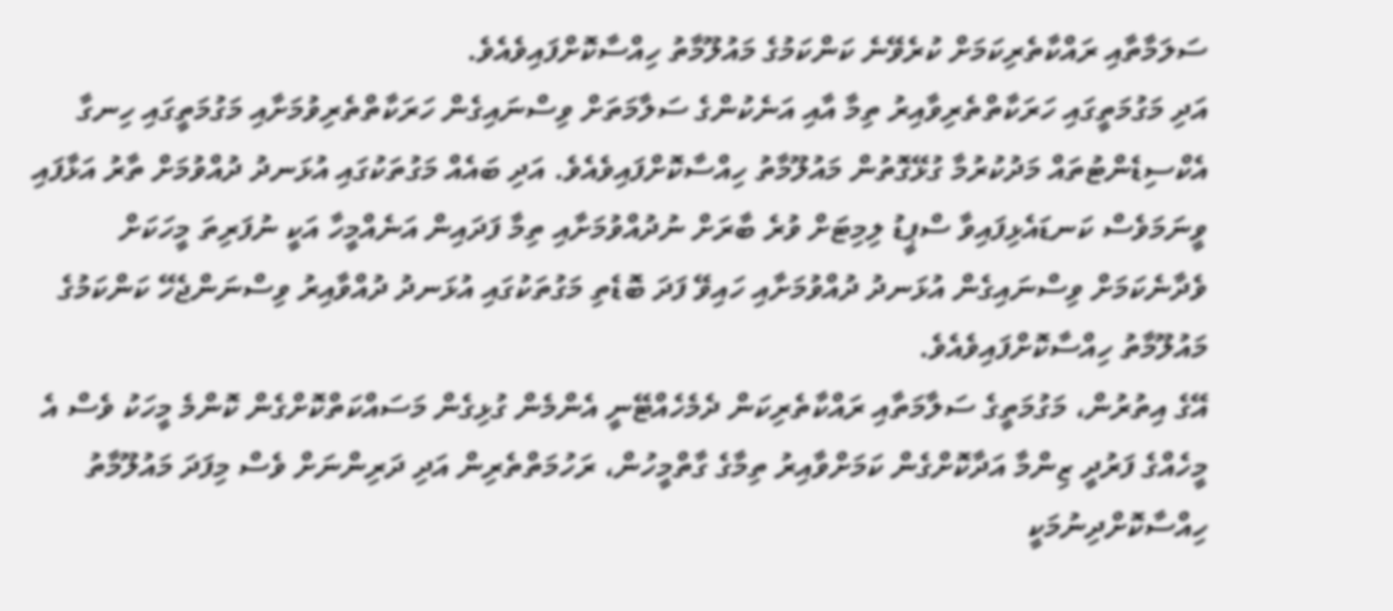ސަލަމާތާއި ރައްކާތެރިކަމަށް ކުރެވޭނެ ކަންކަމުގެ މައުލޫމާތު ހިއްސާކޮށްފައިވެއެވެ.
އަދި މަގުމަތީގައި ހަރަކާތްތެރިވާއިރު ތިމާ އާއި އަނެކުންގެ ސަލާމަތަށް ވިސްނައިގެން ހަރަކާތްތެރިވުމަށާއި މަގުމަތީގައި ހިނގާ އެކްސިޑެންޓުތައް މަދުކުރުމާ ގުޅޭގޮތުން މައުލޫމާތު ހިއްސާކޮށްފައިވެއެވެ. އަދި ބައެއް މަގުތަކުގައި އުޅަނދު ދުއްވުމަށް ތާރު އަޅާފައި ވީނަމަވެސް ކަނޑައެޅިފައިވާ ސްޕީޑު ލިމިޓަށް ވުރެ ބާރަށް ނުދުއްވުމަށާއި ތިމާ ފަދައިން އަނެއްމީހާ އަކީ ނުފަރިތަ މީހަކަށް ވެދާނެކަމަށް ވިސްނައިގެން އުޅަނދު ދުއްވުމަށާއި ހައިވޭ ފަދަ ބޮޑެތި މަގުތަކުގައި އުޅަނދު ދުއްވާއިރު ވިސްނަންޖެހޭ ކަންކަމުގެ މައުލޫމާތު ހިއްސާކޮށްފައިވެއެވެ.
އޭގެ އިތުރުން، މަގުމަތީގެ ސަލާމަތާއި ރައްކާތެރިކަން ދެމެހެއްޓޭނީ އެންމެން ގުޅިގެން މަސައްކަތްކޮށްގެން ކޮންމެ މީހަކު ވެސް އެ މީހެއްގެ ފަރުދީ ޒިންމާ އަދާކޮށްގެން ކަމަށްވާއިރު ތިމާގެ ގާތްމީހުން، ރަހުމަތްތެރިން އަދި ދަރިންނަށް ވެސް މިފަދަ މައުލޫމާތު ހިއްސާކޮށްދިނުމަކީ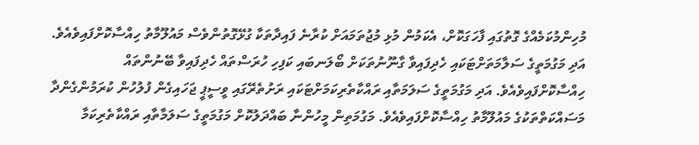މުހިންމުކަމެއްގެ ގޮތުގައި ފާހަގަކޮށް، އެކަމުން މުޅި މުޖުތަމައަށް ކުރާނެ ފައިދާތަކާ ގުޅޭގޮތުންވެސް މައުލޫމާތު ހިއްސާކޮށްފައިވެއެވެ.
އަދި މަގުމަތީގެ ސަލާމަތަށްޓަކައި ހެދިފައިވާ ގާނޫނުތަކަށް ބޯލަނބައި ކަފިހި ހުރަސްތައް ހެދިފައިވާ ބޭނުންތައް ހިއްސާކޮށްފައިވެއެވެ. އަދި މަގުމަތީގެ ސަލަމަތާއި ރައްކާތެރިކަމަށްޓަކައި ރަށުތެރޭގައި ވީސީޕީ ޖަހައިގެން ފުލުހުން ކުރަމުންގެންދާ މަސައްކަތްތަކުގެ މައުލޫމާތު ހިއްސާކޮށްފައިވެއެވެ. މަގުމަތިން މީހުންނާ ބައްދަލުކޮށް މަގުމަތީގެ ސަލަމާތާއި ރައްކާތެރިކަމާ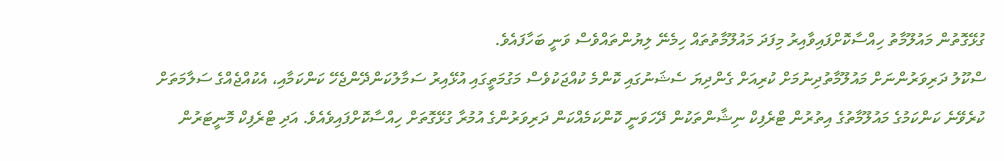ގުޅޭގޮތުން މައުލޫމާތު ހިއްސާކޮށްފައިވާއިރު މިފަދަ މައުލޫމާތުތައް ހިމެނޭ ލިޔުންތައްވެސް ވަނީ ބަހާފައެވެ.
ސްކޫލު ދަރިވަރުންނަށް މައުލޫމާތުދިނުމަށް ކުރިއަށް ގެންދިޔަ ސެޝަނުގައި ކޮންމެ ކުއްޖަކުވެސް މަގުމަތީގައި އުޅޭއިރު ސަމާލުކަންދޭންޖެހޭ ކަންކަމާއި، އެކުއްޖެއްގެ ސަލާމަތަށް ކުރެވޭނެ ކަންކަމުގެ މައުލޫމާތުގެ އިތުރުން ޓްރެފިކް ނިޝާންތަކުން ދޭހަވަނީ ކޮންކަމެއްކަން ދަރިވަރުންގެ އުމުރާ ގުޅޭގޮތަށް ހިއްސާކޮށްފައިވެއެވެ. އަދި ޓްރެފިކް މޮނީޓަރުން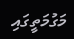މަގުމަތީގައި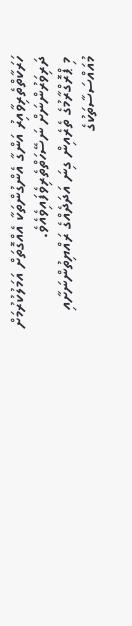ހަރަކާތްތެރިވާއިރު އަންގާ އެންގުންތަކާ އެއްގޮތަށް އަމަލުކުރުމަށް ދަރިވަރުންނަށް ނަސޭހަތްތެރިވެފައިވެއެވެ.
މި ޕްރޮގްރާމުގެ ތެރެއިން ގިނަ އަދަދެއްގެ ރައްޔިތުންނަށާއި މުއައްސަސާތަކުގެ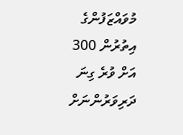މުވައްޒަފުންގެ އިތުރުން 300 އަށް ވުރެ ގިނަ ދަރިވަރުންނަށް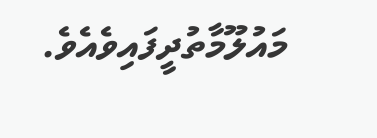މައުލޫމާތުދީފައިވެއެވެ.